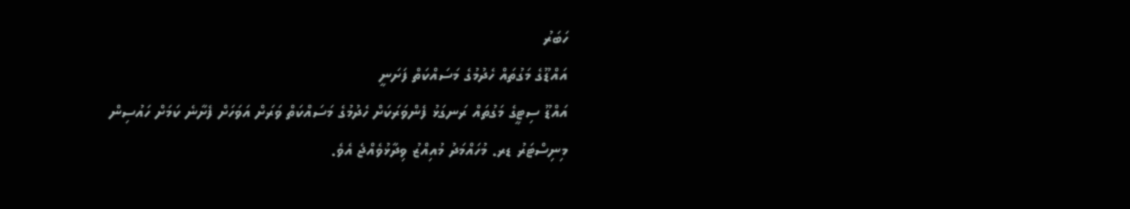ހަބަރު
އައްޑޫގެ މަގުތައް ހެދުމުގެ މަސައްކަތް ފަށަނީ
އައްޑޫ ސިޓީގެ މަގުތައް ރަނގަޅު ފެންވަރަކަށް ހެދުމުގެ މަސައްކަތް ވަރަށް އަވަހަށް ފެށާނެ ކަމަށް ހައުސިން މިނިސްޓަރު ޑރ. މުހައްމަދު މުއިއްޒު ވިދާޅުވެއްޖެ އެވެ.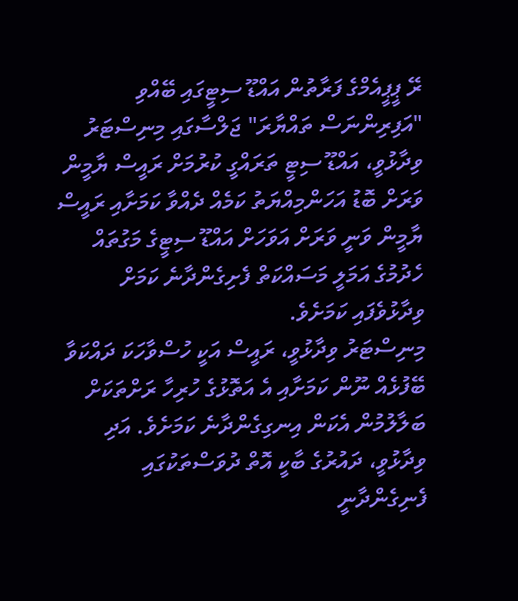ރޭ ޕީޕީއެމްގެ ފަރާތުން އައްޑޫ ސިޓީގައި ބޭއްވި "އަފިރިންނަސް ތައްޔާރަ" ޖަލްސާގައި މިނިސްޓަރު ވިދާޅުވީ، އައްޑޫ ސިޓީ ތަރައްގީ ކުރުމަށް ރައީސް ޔާމީން ވަރަށް ބޮޑު އަހަންމިއްޔަތު ކަމެއް ދެއްވާ ކަމަށާއި ރައީސް ޔާމީން ވަނީ ވަރަށް އަވަހަށް އައްޑޫ ސިޓީގެ މަގުތައް ހެދުމުގެ އަމަލީ މަސައްކަތް ފެށިގެންދާނެ ކަމަށް ވިދާޅުވެފައި ކަމަށެވެ.
މިނިސްޓަރު ވިދާޅުވީ، ރައީސް އަކީ ހުސްވާހަކަ ދައްކަވާ ބޭފުޅެއް ނޫން ކަމަށާއި އެ އަތޮޅުގެ ހުރިހާ ރަށްތަކަށް ބަލާލުމުން އެކަން އިނގިގެންދާނެ ކަމަށެވެ. އަދި ވިދާޅުވީ، ދައުރުގެ ބާކީ އޮތް ދުވަސްތަކުގައި ފެނިގެންދާނީ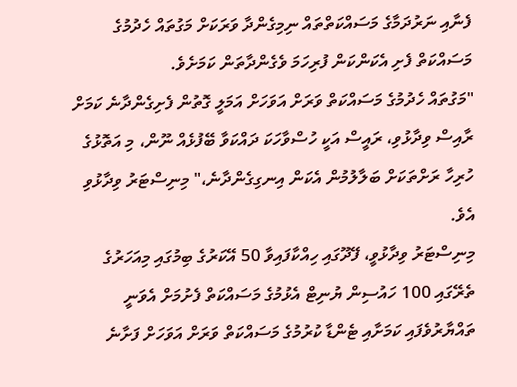ފެނާއި ނަރުދަމާގެ މަސައްކަތްތައް ނިމިގެންދާ ވަރަކަށް މަގުތައް ހެދުމުގެ މަސައްކަތް ފެށި އެކަންކަން ފުރިހަމަ ވެގެންދާތަން ކަމަށެވެ.
"މަގުތައް ހެދުމުގެ މަސައްކަތް ވަރަށް އަވަހަށް އަމަލީ ގޮތުން ފެށިގެންދާނެ ކަމަށް ރާއިސް ވިދާޅުވި، ރައީސް އަކީ ހުސްވާހަކަ ދައްކަވާ ބޭފުޅެއް ނޫން، މި އަތޮޅުގެ ހުރިހާ ރަށްތަކަށް ބަލާލުމުން އެކަން އިނގިގެންދާނެ،" މިނިސްޓަރު ވިދާޅުވި އެވެ.
މިނިސްޓަރު ވިދާޅުވީ، ފޭދޫގައި ހިއްކާފައިވާ 50 އޭކަރުގެ ބިމުގައި މިއަހަރުގެ ތެރޭގައި 100 ހައުސިން ޔުނިޓް އެޅުމުގެ މަސައްކަތް ފެށުމަށް އެވަނީ ތައްޔާރުވެފައި ކަމަށާއި ޓެންޑާ ކުރުމުގެ މަސައްކަތް ވަރަށް އަވަހަށް ފަށާނެ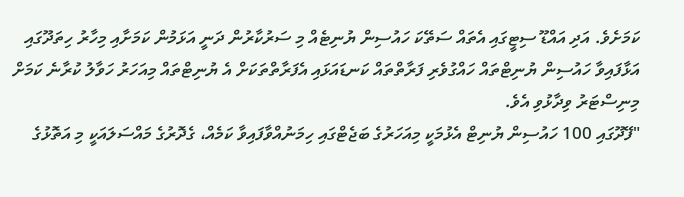ކަމަށެވެ. އަދި އައްޑޫ ސިޓީގައި އެތައް ސަތޭކަ ހައުސިން ޔުނިޓެއް މި ސަރުކާރުން ދަނީ އަޅަމުން ކަމަށާއި މިހާރު ހިތަދޫގައި އަޅާފައިވާ ހައުސިން ޔުނިޓްތައް ހައްގުވެރި ފަރާތްތައް ކަނޑައަޅައި އެފަރާތްތަކަށް އެ ޔުނިޓްތައް މިއަހަރު ހަވާލު ކުރާނެ ކަމަށް މިނިސްޓަރު ވިދާޅުވި އެވެ.
"ފޭދޫގައި 100 ހައުސިން ޔުނިޓް އެޅުމަކީ މިއަހަރުގެ ބަޖެޓްގައި ހިމަނުއްވާފައިވާ ކަމެއް، ގެދޮރުގެ މައްސަލައަކީ މި އަތޮޅުގެ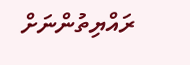ރައްޔިތުންނަށް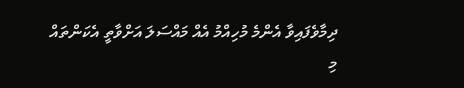ދިމާވެފައިވާ އެންމެ މުހިއްމު އެއް މައްސަލަ އަށްވާތީ އެކަންތައް މި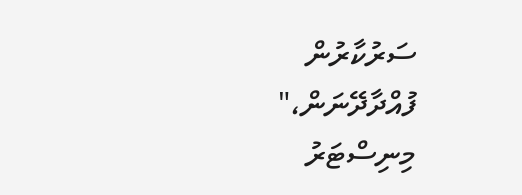ސަރުކާރުން ފުއްދާދޭނަން،" މިނިސްޓަރު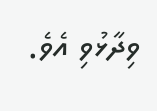ވިދާޅުވި އެވެ.